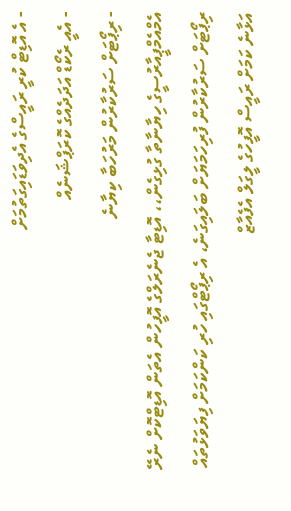- އެ އޮޑިޓް ކުރީ ރައީސްގެ އެދިވަޑައިގަތުމަށް
- އެއީ ރެކޯޑް އަދަދެއްގެ ކޮރަޕްޝަނެއް
- ރިޕޯޓަށް ސަރުކާރުން މަރުހަބާ ކިޔާނެ
އެމްއެމްޕީއާރުސީގެ ހިޔާނާތާ ގުޅިގެން،، އޮޑިޓާ ޖެނެރަލްގެ އޮފީހުން އެތަން އޮޑިޓްކޮށް ނެރޭ ރިޕޯޓަށް ސަރުކާރުން ފުރިހަމަޔަށް ބަލައިގަނެ، އެ ރިޕޯޓްގައި ހުރި ކަންކަމަށް ފިޔަވަޅުތައް އަޅާނެ ކަމަށް ރައީސް އޮފީހުގެ ލީގަލް އެފެއާޒް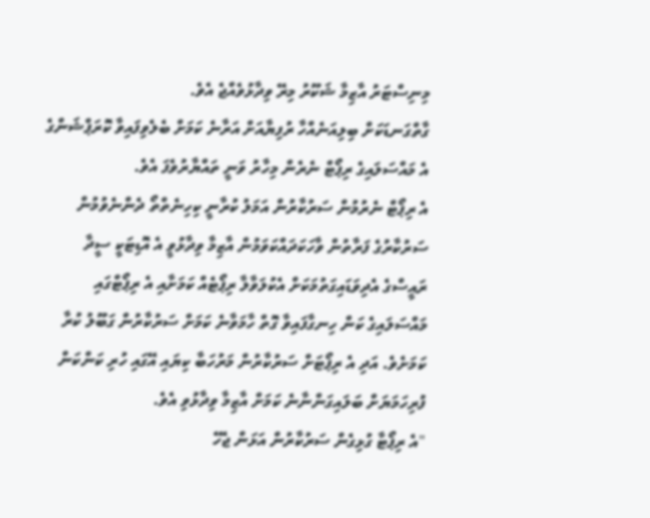މިނިސްޓަރު އާޒިމާ ޝަކޫރު މިރޭ ވިދާޅުވެއްޖެ އެވެ.
ގާތްގަނޑަކަށް ބިލިއަނެއްހާ ރުފިޔާއަށް އަރާނެ ކަމަށް ބެލެވިފައިވާ ކޮރަޕްޝަންގެ އެ މައްސަލައިގެ ރިޕޯޓް ނެރެން މިހާރު ވަނީ ތައްޔާރުވެފަ އެވެ.
އެ ރިޕޯޓް ނެރުމުން ސަރުކާރުން އަމަލު ކުރާނީ ކިހިނެތްތޯ ދެންނެވުމުން ސަރުކާރުގެ ފަރާތުން ވާހަކަދައްކަވަމުން އާޒިމާ ވިދާޅުވީ އެ އޮޑިޓަކީ ސީދާ ރައީސްގެ އެދިވަޑައިގަތުމަކަށް އެކުލަވާލާ ރިޕޯޓެއް ކަމަށާއި އެ ރިޕޯޓްގައި މައްސަލައިގެ ކަން ހިނގާފައިވާ ގޮތް ހާމަވާނެ ކަމަށް ސަރުކާރުން ގަބޫލު ކުރާ ކަމަށެވެ. އަދި އެ ރިޕޯޓަށް ސަރުކާރުން މަރުހަބާ ކިޔައި އޭގައި ހުރި ކަންކަން ފުރިހަމަޔަށް ބަލައިގަންނާނެ ކަމަށް އާޒިމާ ވިދާޅުވި އެވެ.
"އެ ރިޕޯޓާ ގުޅިގެން ސަރުކާރުން އަޅަން ޖެހޭ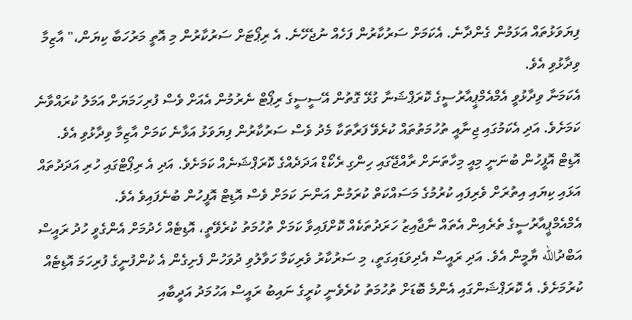ފިޔަވަޅުތައް އަޅަމުން ގެންދާނެ. އެކަމަށް ސަރުކާރުން ފަހެއް ނުޖެހޭނެ. އެ ރިޕޯޓަށް ސަރުކާރުން މި އޮތީ މަރުހަބާ ކިޔަން،" އާޒިމާ ވިދާޅުވި އެވެ.
އެކަމަނާ ވިދާޅުވީ އެމްއެމްޕީއާރުސީގެ ކޮރަޕްޝަނާ ގުޅޭ ގޮތުން އޭސީސީގެ ރިޕޯޓް ނެރުމުން އެއަށް ވެސް ފުރިހަމަޔަށް އަމަލު ކުރައްވާނެ ކަމަށެވެ. އަދި އެކަމުގައި ޖިނާއީ ތުހުމަތުތައް ކުރެވޭ ފަރާތަކާ މެދު ވެސް ސަރުކާރުން ފިޔަވަޅު އަޅާނެ ކަމަށް އާޒިމާ ވިދާޅުވި އެވެ.
އޮޑިޓް އޮފީހުން ބުނަނީ މިއީ މިހާތަނަށް ރާއްޖޭގައި ހިންގި ރެކޯޑް އަދަދެއްގެ ކޮރަޕްޝަނެއް ކަމަށެވެ. އަދި އެ ރިޕޯޓްގައި ހުރި އަދަދުތައް އަޅައި ކިޔައި އިތުރަށް ވެރިފައި ކުރުމުގެ މަސައްކަތް ކުރަމުން އަންނަ ކަމަށް ވެސް އޮޑިޓް އޮފީހުން ބުނެފައިވެ އެވެ.
އެމްއެމްޕީއާރުސީގެ ތެރެއިން އެތައް ނާޖާއިޒު ހަރަދުތަކެއް ކޮށްފައިވާ ކަމަށް ތުހުމަތު ކުރެވޭތީ، އޮޑިޓެއް ހެދުމަށް އެންގެވީ ހުދު ރައީސް އަބްދުالله ޔާމީން އެވެ. އަދި ރައީސް އެދިވަޑައިގަތީ، މި ސަރުކާރު ވެރިކަމާ ހަވާލުވި ދުވަހުން ފެށިގެން އެ ކުންފުނީގެ ފުރިހަމަ އޮޑިޓެއް ކުރުމަށެވެ. އެ ކޮރަޕްޝަންގައި އެންމެ ބޮޑަށް ތުހުމަތު ކުރެވެނީ ކުރީގެ ނައިބު ރައީސް އަހުމަދު އަދީބާއި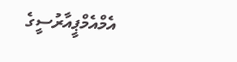އެމްއެމްޕީއާރުސީގެ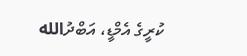ކުރީގެ އެމްޑީ، އަބްދުالله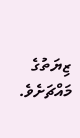ޒިޔަތުގެ މައްޗަށެވެ.